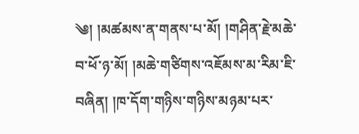༄། །མཚམས་ན་གནས་པ་མོ། །གཤིན་རྗེ་མཆེ་བ་ཕོ་ཉ་མོ། །མཆེ་གཙིགས་འཇོམས་མ་རིམ་ཇི་བཞིན། །ཁ་དོག་གཉིས་གཉིས་མཉམ་པར་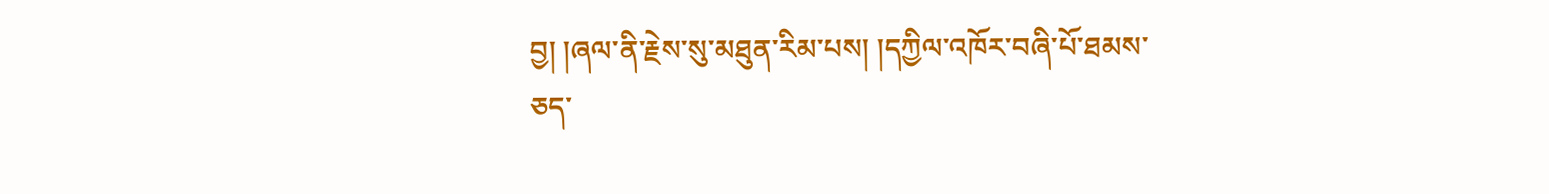བྱ། །ཞལ་ནི་རྗེས་སུ་མཐུན་རིམ་པས། །དཀྱིལ་འཁོར་བཞི་པོ་ཐམས་ཅད་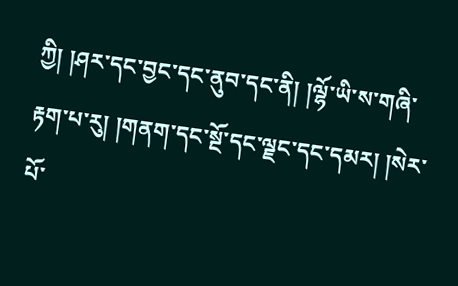ཀྱི། །ཤར་དང་བྱང་དང་ནུབ་དང་ནི། །ལྷོ་ཡི་ས་གཞི་རྟག་པ་རུ། །གནག་དང་སྔོ་དང་ལྗང་དང་དམར། །སེར་པོ་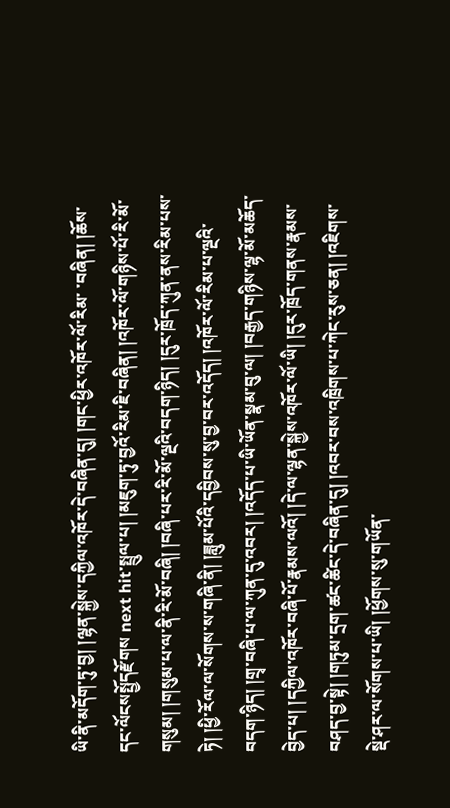ཡི་ནི་མདོག་ཏུ་བྱ། །ལྷན་སྐྱེས་དཀྱིལ་འཁོར་དེ་བཞིན་དུ། །གང་ཕྱིར་འཁོར་ལོ་རིམ་ ་བཞིན། །ཆོས་དང་ལོངསསྤྱོདརྫོགས next hit་སྤྲུལ་པ། །མཇུག་ཏུ་བྱའོ་རིམ་ཇི་བཞིན། །འཁོར་ལོ་གཉིས་པོ་རི་མོ་གསུམ། །གསུམ་པ་ལ་ནི་རི་མོ་བཞི། །བཞི་པར་རི་མོ་ལྔའི་བདག་ཉིད། །དུར་ཁྲོད་ཀུན་ནས་རིམ་པས་ཏེ། །ཕྱི་རོལ་ལ་སོགས་ས་གཞི་ནི། །ཟླུམ་པོའི་དབྱིབས་སུ་བྱ་བར་འདོད། །འཁོར་ལོ་རིམ་པ་ལྔའི་བདག་ཉིད། །གྲྭ་བཞི་པ་ལ་ཀུན་དུ་འབར། །འདོད་པ་ཡི་ཡོན་སྣམ་བུ་ལ། །བརྒྱད་གཉིས་ལྷ་མོ་མཆོད་བྱེད་པ། །དཀྱིལ་འཁོར་བཞི་པོ་རྣམས་ལའོ། །དེ་ལ་ལྷན་སྐྱེས་འཁོར་ལོ་ཡི། །དུར་ཁྲོད་གནས་རྣམས་བཤད་བྱ་སྟེ། །གཏུམ་དྲག་ཚང་ཚིང་དེ་བཞིན་དུ། །འབར་བས་འཁྲིགས་པ་ཀེང་རུས་ཅན། །འཇིགས་སྡེ་ཤར་ལ་སོགས་པ་ཡི། །ཕྱོགས་སུ་གཡོན་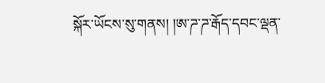སྐོར་ཡོངས་སུ་གནས། །ཨ་ཌ་ཌ་རྒོད་དབང་ལྡན་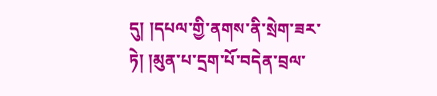དུ། །དཔལ་གྱི་ནགས་ནི་སྲེག་ཟར་ཏེ། །མུན་པ་དྲག་པོ་བདེན་བྲལ་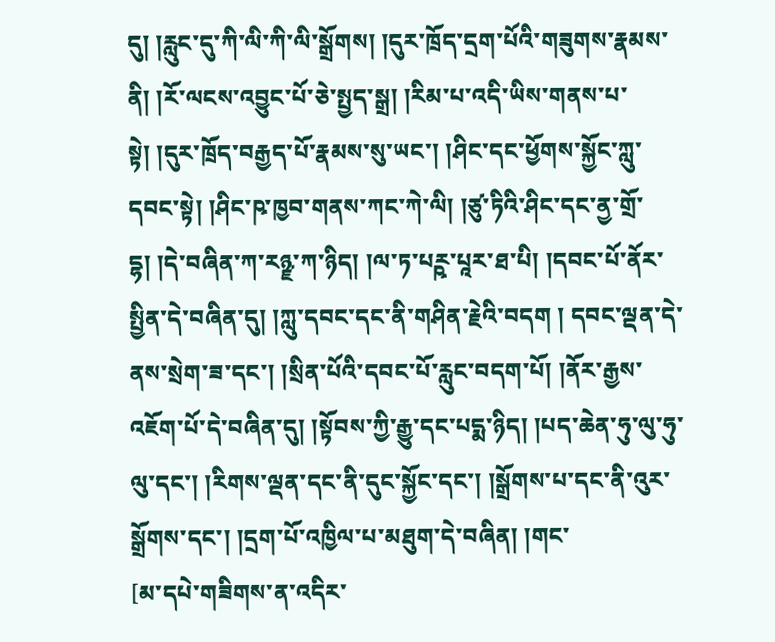དུ། །རླུང་དུ་ཀི་ལི་ཀི་ལི་སྒྲོགས། །དུར་ཁྲོད་དྲག་པོའི་གཟུགས་རྣམས་ནི། །རོ་ལངས་འབྱུང་པོ་ཅེ་སྤྱད་སྒྲ། །རིམ་པ་འདི་ཡིས་གནས་པ་སྟེ། །དུར་ཁྲོད་བརྒྱད་པོ་རྣམས་སུ་ཡང་། །ཤིང་དང་ཕྱོགས་སྐྱོང་ཀླུ་དབང་སྟེ། །ཤིང་ཥ་ཁྱབ་གནས་ཀང་ཀེ་ལི། །ཙུ་ཏིའི་ཤིང་དང་ནྱ་གྲོ་དྷ། །དེ་བཞིན་ཀ་རཉྫ་ཀ་ཉིད། །ལ་ཏ་པཪྵ་པཱར་ཐ་པི། །དབང་པོ་ནོར་སྤྱིན་དེ་བཞིན་དུ། །ཀླུ་དབང་དང་ནི་གཤིན་རྗེའི་བདག ། དབང་ལྡན་དེ་ནས་སྲེག་ཟ་དང་། །སྲིན་པོའི་དབང་པོ་རླུང་བདག་པོ། །ནོར་རྒྱས་འཇོག་པོ་དེ་བཞིན་དུ། །སྟོབས་ཀྱི་རྒྱུ་དང་པདྨ་ཉིད། །པད་ཆེན་ཧུ་ལུ་ཧུ་ལུ་དང་། །རིགས་ལྡན་དང་ནི་དུང་སྐྱོང་དང་། །སྒྲོགས་པ་དང་ནི་འུར་སྒྲོགས་དང་། །དྲག་པོ་འཁྱིལ་པ་མཐུག་དེ་བཞིན། །གང་
[མ་དཔེ་གཟིགས་ན་འདིར་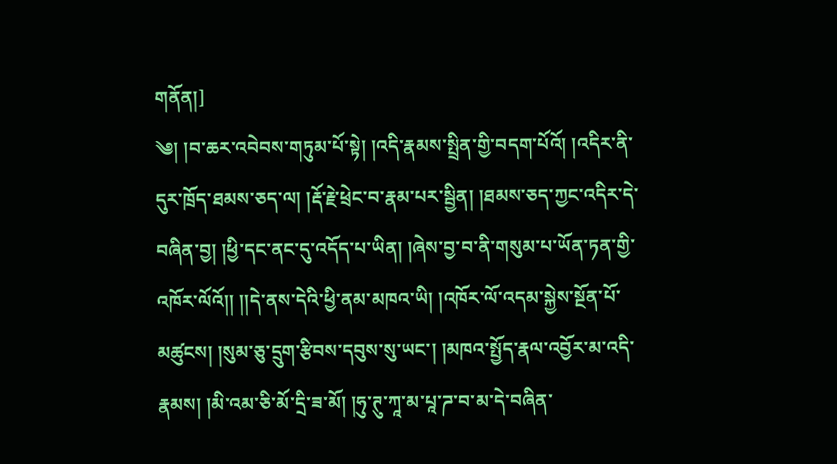གནོན།]
༄། །བ་ཆར་འབེབས་གཏུམ་པོ་སྟེ། །འདི་རྣམས་སྤྲིན་གྱི་བདག་པོའོ། །འདིར་ནི་དུར་ཁྲོད་ཐམས་ཅད་ལ། །རྡོ་རྗེ་ཕྲེང་བ་རྣམ་པར་སྦྱིན། །ཐམས་ཅད་ཀྱང་འདིར་དེ་བཞིན་བྱ། །ཕྱི་དང་ནང་དུ་འདོད་པ་ཡིན། །ཞེས་བྱ་བ་ནི་གསུམ་པ་ཡོན་ཏན་གྱི་འཁོར་ལོའོ།། །།དེ་ནས་དེའི་ཕྱི་ནམ་མཁའ་ཡི། །འཁོར་ལོ་འདམ་སྐྱེས་སྔོན་པོ་མཚུངས། །སུམ་ཅུ་དྲུག་རྩིབས་དབུས་སུ་ཡང་། །མཁའ་སྤྱོད་རྣལ་འབྱོར་མ་འདི་རྣམས། །མི་འམ་ཅི་མོ་དྲི་ཟ་མོ། །ཧུ་ཊུ་ཀཱ་མ་པཱ་ཌ་བ་མ་དེ་བཞིན་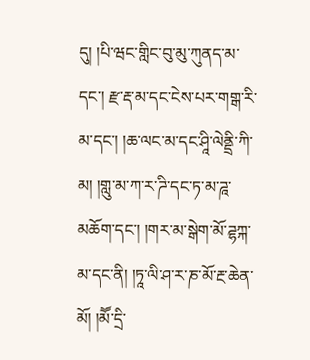དུ། །པི་ཝང་གླིང་བུ་མུ་ཀུནད་མ་དང་། རྫ་རྡ་མ་དང་ངེས་པར་གགྒ་རི་མ་དང་། །ཆ་ལང་མ་དང་ཤཱི་ལེནྡྲི་ཀི་མ། །གླུ་མ་ཀ་ར་ཌི་དང་ཏ་མ་ཌཱ་མཆོག་དང་། །གར་མ་སྒེག་མོ་ཌྷཀྐ་མ་དང་ནི། །ཏཱ་ལི་ཤ་ར་ཎ་མོ་རྔ་ཆེན་མོ། །མཽ་དྲི་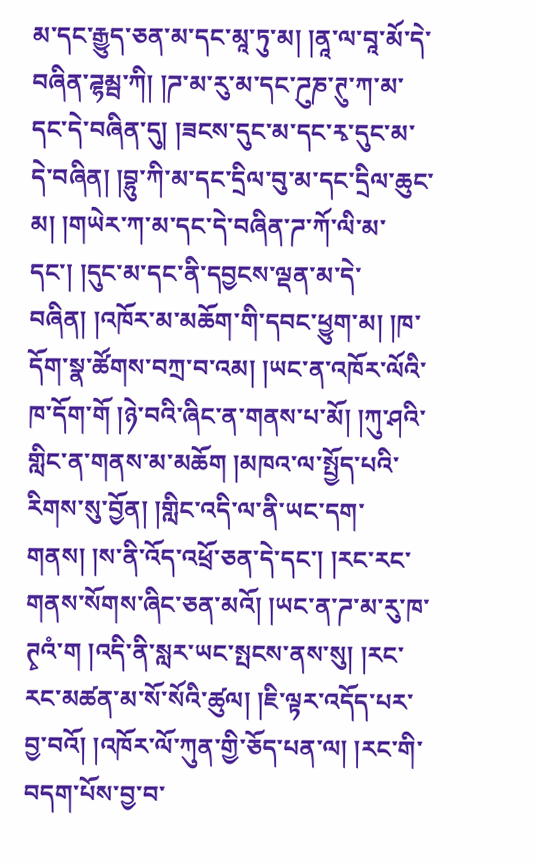མ་དང་རྒྱུད་ཅན་མ་དང་མཱ་ཏུ་མ། །ནཱ་ལ་བཱ་མོ་དེ་བཞིན་ཌྷམྦ་ཀི། །ཌ་མ་རུ་མ་དང་ཌུཎ་ཊུ་ཀ་མ་དང་དེ་བཞིན་དུ། །ཟངས་དུང་མ་དང་རྭ་དུང་མ་དེ་བཞིན། །བྷུ་ཀི་མ་དང་དྲིལ་བུ་མ་དང་དྲིལ་ཆུང་མ། །གཡེར་ཀ་མ་དང་དེ་བཞིན་ཌ་ཀོ་ལི་མ་དང་། །དུང་མ་དང་ནི་དབྱངས་ལྡན་མ་དེ་བཞིན། །འཁོར་མ་མཆོག་གི་དབང་ཕྱུག་མ། །ཁ་དོག་སྣ་ཚོགས་བཀྲ་བ་འམ། །ཡང་ན་འཁོར་ལོའི་ཁ་དོག་གོ །ཉེ་བའི་ཞིང་ན་གནས་པ་མོ། །ཀུ་ཤའི་གླིང་ན་གནས་མ་མཆོག །མཁའ་ལ་སྤྱོད་པའི་རིགས་སུ་བྱོན། །གླིང་འདི་ལ་ནི་ཡང་དག་གནས། །ས་ནི་འོད་འཕྲོ་ཅན་དེ་དང་། །རང་རང་གནས་སོགས་ཞིང་ཅན་མའོ། །ཡང་ན་ཌ་མ་རུ་ཁ་ཊྭའཾ་ག །འདི་ནི་སླར་ཡང་སྤངས་ནས་སུ། །རང་རང་མཚན་མ་སོ་སོའི་ཚུལ། །ཇི་ལྟར་འདོད་པར་བྱ་བའོ། །འཁོར་ལོ་ཀུན་གྱི་ཅོད་པན་ལ། །རང་གི་བདག་པོས་བྱ་བ་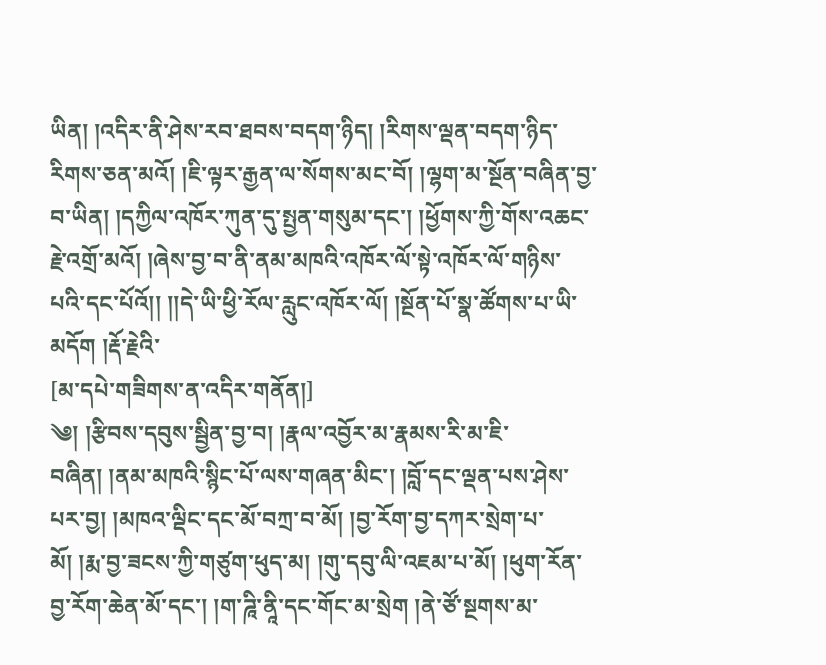ཡིན། །འདིར་ནི་ཤེས་རབ་ཐབས་བདག་ཉིད། །རིགས་ལྡན་བདག་ཉིད་རིགས་ཅན་མའོ། །ཇི་ལྟར་རྒྱན་ལ་སོགས་མང་བོ། །ལྷག་མ་སྔོན་བཞིན་བྱ་བ་ཡིན། །དཀྱིལ་འཁོར་ཀུན་དུ་སྤྱན་གསུམ་དང་། །ཕྱོགས་ཀྱི་གོས་འཆང་རྗེ་འགྲོ་མའོ། །ཞེས་བྱ་བ་ནི་ནམ་མཁའི་འཁོར་ལོ་སྟེ་འཁོར་ལོ་གཉིས་པའི་དང་པོའོ།། །།དེ་ཡི་ཕྱི་རོལ་རླུང་འཁོར་ལོ། །སྔོན་པོ་སྣ་ཚོགས་པ་ཡི་མདོག །རྡོ་རྗེའི་
[མ་དཔེ་གཟིགས་ན་འདིར་གནོན།]
༄། །རྩིབས་དབུས་སྦྱིན་བྱ་བ། །རྣལ་འབྱོར་མ་རྣམས་རི་མ་ཇི་བཞིན། །ནམ་མཁའི་སྙིང་པོ་ལས་གཞན་མིང་། །བློ་དང་ལྡན་པས་ཤེས་པར་བྱ། །མཁའ་ལྡིང་དང་མོ་བཀྲ་བ་མོ། །བྱ་རོག་བྱ་དཀར་སྲེག་པ་མོ། །རྨ་བྱ་ཟངས་ཀྱི་གཙུག་ཕུད་མ། །གུ་དབུ་ལི་འཇམ་པ་མོ། །ཕུག་རོན་བྱ་རོག་ཆེན་མོ་དང་། །ག་ཌཱི་ནཱི་དང་གོང་མ་སྲེག །ནེ་ཙོ་སྔགས་མ་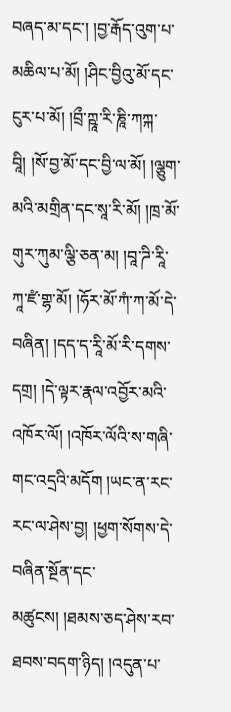བཞད་མ་དང་། །བྱ་རྒོད་འུག་པ་མཆིལ་པ་མོ། །ཤིང་བྱིའུ་མོ་དང་ངུར་པ་མོ། །བྲྀ་ཀྵཱ་རི་ཎཱི་ཀཀྐ་བཱི། །སོ་བྱ་མོ་དང་བྱི་ལ་མོ། །ལྕུག་མའི་མགྲིན་དང་སཱ་རི་མོ། །ཁྲ་མོ་གུར་ཀུམ་ལྕི་ཅན་མ། །བཱ་ཌི་རཱི་ཀཱ་ཛཾ་གྷ་མོ། །ཧོར་མོ་ཀཾ་ཀ་མོ་དེ་བཞིན། །དད་ད་རཱི་མོ་རི་དགས་དགྲ། །དེ་ལྟར་རྣལ་འབྱོར་མའི་འཁོར་ལོ། །འཁོར་ལོའི་ས་གཞི་གང་འདྲའི་མདོག །ཡང་ན་རང་རང་ལ་ཤེས་བྱ། །ཕྱག་སོགས་དེ་བཞིན་སྔོན་དང་མཚུངས། །ཐམས་ཅད་ཤེས་རབ་ཐབས་བདག་ཉིད། །འདུན་པ་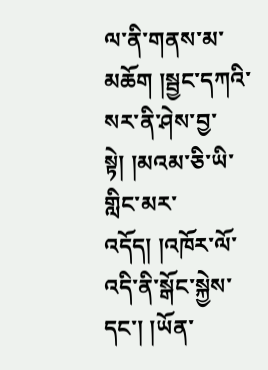ལ་ནི་གནས་མ་མཆོག །སྦྱང་དཀའི་སར་ནི་ཤེས་བྱ་སྟེ། །མའམ་ཅི་ཡི་གླིང་མར་འདོད། །འཁོར་ལོ་འདི་ནི་སྒོང་སྐྱེས་དང་། །ཡོན་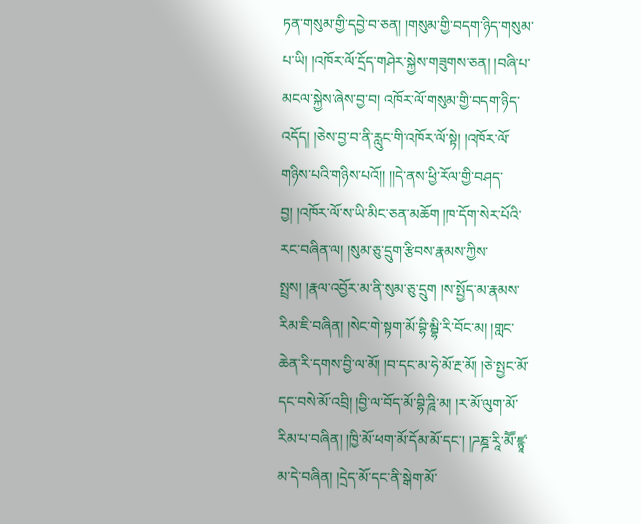ཏན་གསུམ་གྱི་དབྱེ་བ་ཅན། །གསུམ་གྱི་བདག་ཉིད་གསུམ་པ་ཡི། །འཁོར་ལོ་དྲོད་གཤེར་སྐྱེས་གཟུགས་ཅན། །བཞི་པ་མངལ་སྐྱེས་ཞེས་བྱ་བ། འཁོར་ལོ་གསུམ་གྱི་བདག་ཉིད་འདོད། །ཅེས་བྱ་བ་ནི་རླུང་གི་འཁོར་ལོ་སྟེ། །འཁོར་ལོ་གཉིས་པའི་གཉིས་པའོ།། །།དེ་ནས་ཕྱི་རོལ་གྱི་བཤད་བྱ། །འཁོར་ལོ་ས་ཡི་མིང་ཅན་མཆོག །ཁ་དོག་སེར་པོའི་རང་བཞིན་ལ། །སུམ་ཅུ་དྲུག་རྩིབས་རྣམས་ཀྱིས་སྤྲས། །རྣལ་འབྱོར་མ་ནི་སུམ་ཅུ་དྲུག །ས་སྤྱོད་མ་རྣམས་རིམ་ཇི་བཞིན། །སེང་གེ་སྟག་མོ་བྷི་མྦྷི་རི་བོང་མ། །གླང་ཆེན་རི་དགས་བྱི་ལ་མོ། །བ་དང་མ་ཧེ་མོ་རྔ་མོ། །ཅེ་སྤྱང་མོ་དང་བསེ་མོ་འབྲི། །བྱི་ལ་བོད་མོ་བྷི་ཌཱི་མ། །ར་མོ་ལུག་མོ་རིམ་པ་བཞིན། །ཁྱི་མོ་ཕག་མོ་དོམ་མོ་དང་། །ཌཎྜ་རཱི་མཽ་ཛྙཱ་མ་དེ་བཞིན། །དྲེད་མོ་དང་ནི་སྒེག་མོ་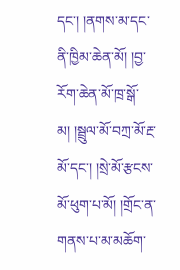དང་། །ནགས་མ་དང་ནི་ཁྱིམ་ཆེན་མོ། །བྱ་རོག་ཆེན་མོ་ཁྲ་སྒོ་མ། །སྦྲུལ་མོ་བཀྲ་མོ་རྔ་མོ་དང་། །སྲེ་མོ་རྩངས་མོ་ཕུག་པ་མོ། །གྲོང་ན་གནས་པ་མ་མཆོག་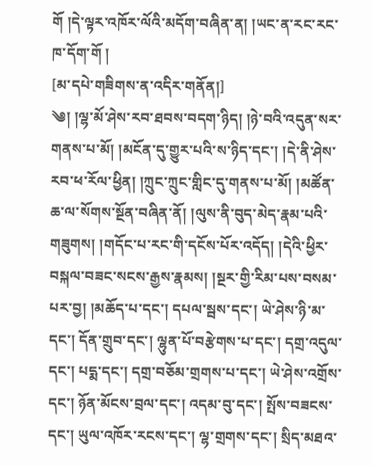གོ །དེ་ལྟར་འཁོར་ལོའི་མདོག་བཞིན་ན། །ཡང་ན་རང་རང་ཁ་དོག་གོ །
[མ་དཔེ་གཟིགས་ན་འདིར་གནོན།]
༄། །ལྷ་མོ་ཤེས་རབ་ཐབས་བདག་ཉིད། །ཉེ་བའི་འདུན་སར་གནས་པ་མོ། །མངོན་དུ་གྱུར་པའི་ས་ཉིད་དང་། །དེ་ནི་ཤེས་རབ་ཕ་རོལ་ཕྱིན། །ཀྲུང་ཀྲུང་གླིང་དུ་གནས་པ་མོ། །མཚོན་ཆ་ལ་སོགས་སྔོན་བཞིན་ནོ། །ལུས་ནི་བུད་མེད་རྣམ་པའི་གཟུགས། །གདོང་པ་རང་གི་དངོས་པོར་འདོད། །དེའི་ཕྱིར་བསྐལ་བཟང་སངས་རྒྱས་རྣམས། །སྔར་གྱི་རིམ་པས་བསམ་པར་བྱ། །མཆོད་པ་དང་། དཔལ་སྦས་དང་། ཡེ་ཤེས་ཉི་མ་དང་། དོན་གྲུབ་དང་། ལྷུན་པོ་བརྩེགས་པ་དང་། དགྲ་འདུལ་དང་། པདྨ་དང་། དགྲ་བཅོམ་གྲགས་པ་དང་། ཡེ་ཤེས་འགྲོས་དང་། ཉོན་མོངས་བྲལ་དང་། འདམ་བུ་དང་། སྤོས་བཟངས་དང་། ཡུལ་འཁོར་རངས་དང་། ལྷ་གྲགས་དང་། སྲིད་མཐའ་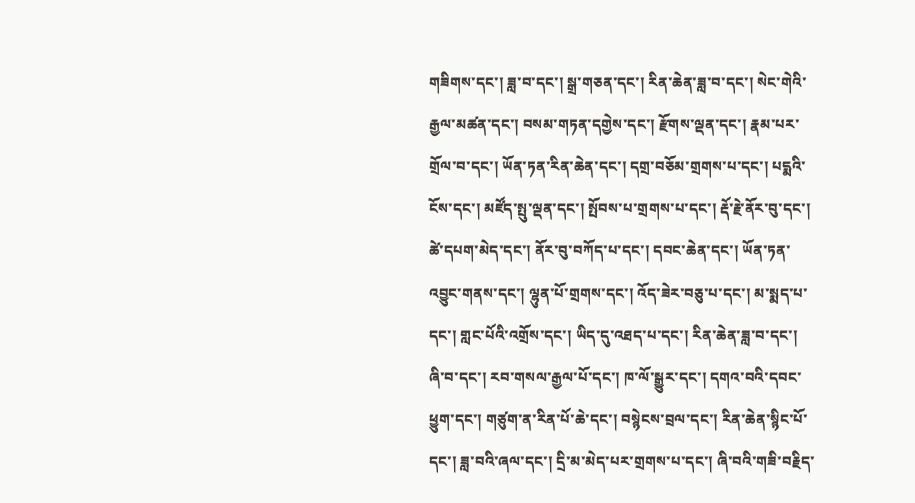གཟིགས་དང་། ཟླ་བ་དང་། སྒྲ་གཅན་དང་། རིན་ཆེན་ཟླ་བ་དང་། སེང་གེའི་རྒྱལ་མཚན་དང་། བསམ་གཏན་དགྱེས་དང་། རྫོགས་ལྡན་དང་། རྣམ་པར་གྲོལ་བ་དང་། ཡོན་ཏན་རིན་ཆེན་དང་། དགྲ་བཅོམ་གྲགས་པ་དང་། པདྨའི་ངོས་དང་། མཛོད་སྤུ་ལྡན་དང་། སྤོབས་པ་གྲགས་པ་དང་། རྡོ་རྗེ་ནོར་བུ་དང་། ཚེ་དཔག་མེད་དང་། ནོར་བུ་བཀོད་པ་དང་། དབང་ཆེན་དང་། ཡོན་ཏན་འབྱུང་གནས་དང་། ལྷུན་པོ་གྲགས་དང་། འོད་ཟེར་བཅུ་པ་དང་། མ་སྨད་པ་དང་། གླང་པོའི་འགྲོས་དང་། ཡིད་དུ་འཐད་པ་དང་། རིན་ཆེན་ཟླ་བ་དང་། ཞི་བ་དང་། རབ་གསལ་རྒྱལ་པོ་དང་། ཁ་ལོ་སྒྱུར་དང་། དགའ་བའི་དབང་ཕྱུག་དང་། གཙུག་ན་རིན་པོ་ཆེ་དང་། བསྙེངས་བྲལ་དང་། རིན་ཆེན་སྙིང་པོ་དང་། ཟླ་བའི་ཞལ་དང་། དྲི་མ་མེད་པར་གྲགས་པ་དང་། ཞི་བའི་གཟི་བརྗིད་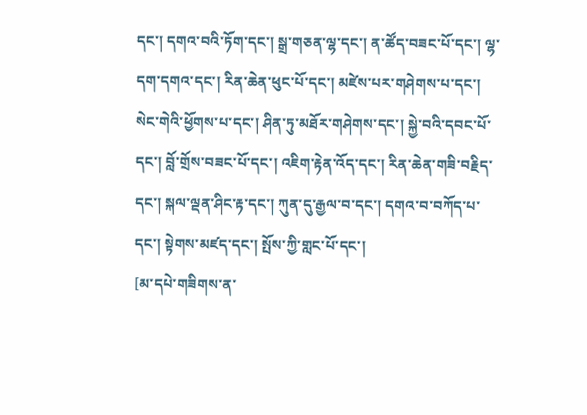དང་། དགའ་བའི་ཏོག་དང་། སྒྲ་གཅན་ལྷ་དང་། ན་ཚོད་བཟང་པོ་དང་། ལྷ་དག་དགའ་དང་། རིན་ཆེན་ཕུང་པོ་དང་། མཛེས་པར་གཤེགས་པ་དང་། སེང་གེའི་ཕྱོགས་པ་དང་། ཤིན་ཏུ་མཐོར་གཤེགས་དང་། སྐྱེ་བའི་དབང་པོ་དང་། བློ་གྲོས་བཟང་པོ་དང་། འཇིག་རྟེན་འོད་དང་། རིན་ཆེན་གཟི་བརྗིད་དང་། སྐལ་ལྡན་ཤིང་རྟ་དང་། ཀུན་དུ་རྒྱལ་བ་དང་། དགའ་བ་བཀོད་པ་དང་། སྟེགས་མཛད་དང་། སྤོས་ཀྱི་གླང་པོ་དང་།
[མ་དཔེ་གཟིགས་ན་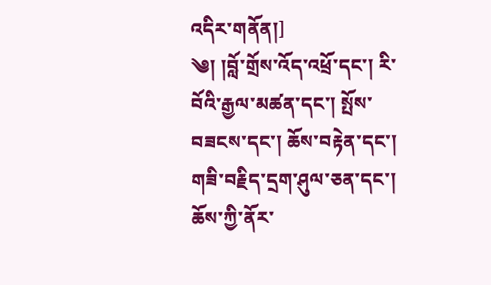འདིར་གནོན།]
༄། །བློ་གྲོས་འོད་འཕྲོ་དང་། རི་བོའི་རྒྱལ་མཚན་དང་། སྤོས་བཟངས་དང་། ཆོས་བརྟེན་དང་། གཟི་བརྗིད་དྲག་ཤུལ་ཅན་དང་། ཆོས་ཀྱི་ནོར་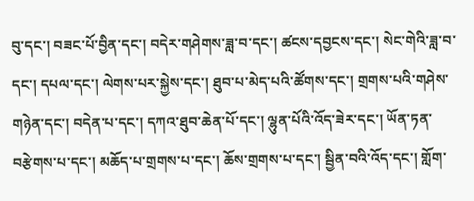བུ་དང་། བཟང་པོ་བྱིན་དང་། བདེར་གཤེགས་ཟླ་བ་དང་། ཚངས་དབྱངས་དང་། སེང་གེའི་ཟླ་བ་དང་། དཔལ་དང་། ལེགས་པར་སྐྱེས་དང་། ཐུབ་པ་མེད་པའི་ཚོགས་དང་། གྲགས་པའི་གཤེས་གཉེན་དང་། བདེན་པ་དང་། དཀའ་ཐུབ་ཆེན་པོ་དང་། ལྷུན་པོའི་འོད་ཟེར་དང་། ཡོན་ཏན་བརྩེགས་པ་དང་། མཆོད་པ་གྲགས་པ་དང་། ཆོས་གྲགས་པ་དང་། སྦྱིན་བའི་འོད་དང་། གློག་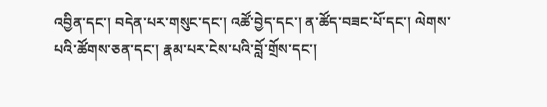འབྱིན་དང་། བདེན་པར་གསུང་དང་། འཚོ་བྱེད་དང་། ན་ཚོད་བཟང་པོ་དང་། ལེགས་པའི་ཚོགས་ཅན་དང་། རྣམ་པར་ངེས་པའི་བློ་གྲོས་དང་།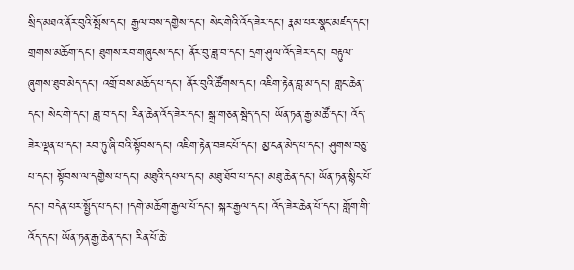སྲིད་མཐའ་ནོར་བུའི་སྤོས་དང་། རྒྱལ་བས་དགྱེས་དང་། སེང་གེའི་འོད་ཟེར་དང་། རྣམ་པར་སྣང་མཛད་དང་། གྲགས་མཆོག་དང་། ཐུགས་རབ་གཞུངས་དང་། ནོར་བུ་ཟླ་བ་དང་། དྲག་ཤུལ་འོད་ཟེར་དང་། བརྟུལ་ཞུགས་ཐུབ་མེད་དང་། འགྲོ་བས་མཆོད་པ་དང་། ནོར་བུའི་ཚོགས་དང་། འཇིག་རྟེན་བླ་མ་དང་། གླང་ཆེན་དང་། སེང་གེ་དང་། ཟླ་བ་དང་། རིན་ཆེན་འོད་ཟེར་དང་། སྒྲ་གཅན་སྦེད་དང་། ཡོན་ཏན་རྒྱ་མཚོ་དང་། འོད་ཟེར་ལྡན་པ་དང་། རབ་ཏུ་ཞི་བའི་སྟོབས་དང་། འཇིག་རྟེན་བཟང་པོ་དང་། མྱ་ངན་མེད་པ་དང་། ཤུགས་བཅུ་པ་དང་། སྟོབས་ལ་དགྱེས་པ་དང་། མཐུའི་དཔལ་དང་། མཐུ་ཐོབ་པ་དང་། མཐུ་ཆེན་དང་། ཡོན་ཏན་སྙིང་པོ་དང་། བདེན་པར་སྤྱོད་པ་དང་། །དགེ་མཆོག་རྒྱལ་པོ་དང་། སྐར་རྒྱལ་དང་། འོད་ཟེར་ཆེན་པོ་དང་། གློག་གི་འོད་དང་། ཡོན་ཏན་རྒྱ་ཆེན་དང་། རིན་པོ་ཆེ་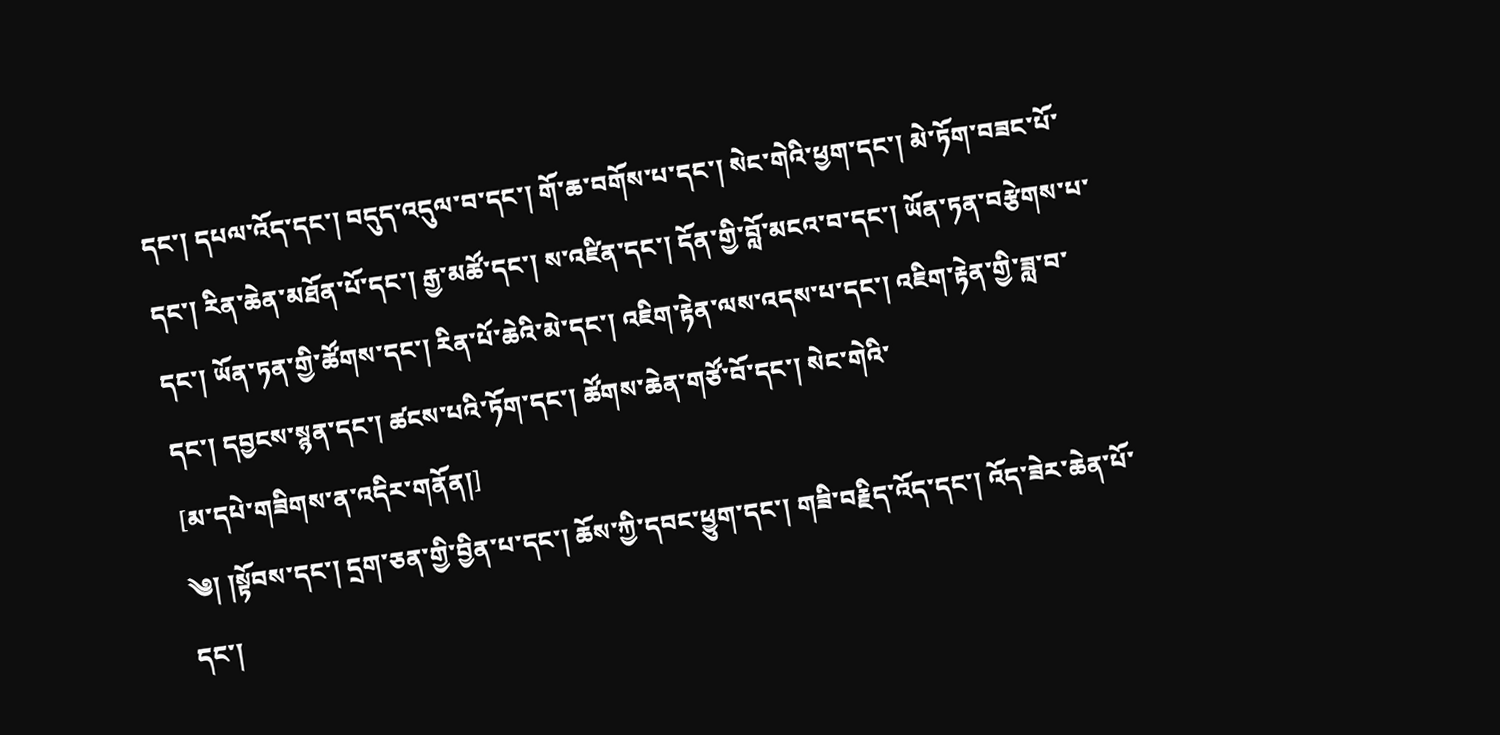དང་། དཔལ་འོད་དང་། བདུད་འདུལ་བ་དང་། གོ་ཆ་བགོས་པ་དང་། སེང་གེའི་ཕྱག་དང་། མེ་ཏོག་བཟང་པོ་དང་། རིན་ཆེན་མཐོན་པོ་དང་། རྒྱ་མཚོ་དང་། ས་འཛིན་དང་། དོན་གྱི་བློ་མངའ་བ་དང་། ཡོན་ཏན་བརྩེགས་པ་དང་། ཡོན་ཏན་གྱི་ཚོགས་དང་། རིན་པོ་ཆེའི་མེ་དང་། འཇིག་རྟེན་ལས་འདས་པ་དང་། འཇིག་རྟེན་གྱི་ཟླ་བ་དང་། དབྱངས་སྙན་དང་། ཚངས་པའི་ཏོག་དང་། ཚོགས་ཆེན་གཙོ་བོ་དང་། སེང་གེའི་
[མ་དཔེ་གཟིགས་ན་འདིར་གནོན།]
༄། །སྟོབས་དང་། དྲག་ཅན་གྱི་བྱིན་པ་དང་། ཆོས་ཀྱི་དབང་ཕྱུག་དང་། གཟི་བརྗིད་འོད་དང་། འོད་ཟེར་ཆེན་པོ་དང་།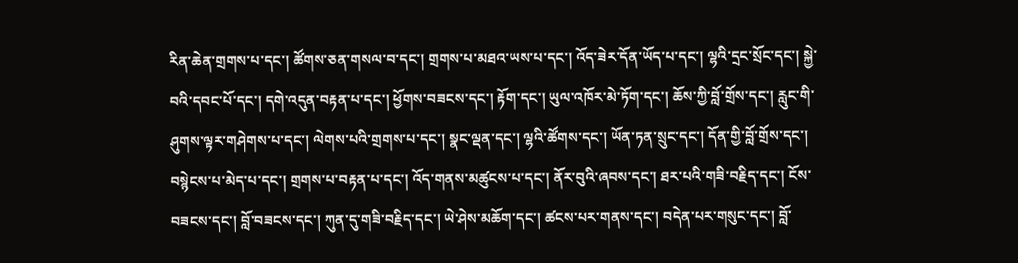རིན་ཆེན་གྲགས་པ་དང་། ཚོགས་ཅན་གསལ་བ་དང་། གྲགས་པ་མཐའ་ཡས་པ་དང་། འོད་ཟེར་དོན་ཡོད་པ་དང་། ལྷའི་དྲང་སྲོང་དང་། སྐྱེ་བའི་དབང་པོ་དང་། དགེ་འདུན་བརྟན་པ་དང་། ཕྱོགས་བཟངས་དང་། རྟོག་དང་། ཡུལ་འཁོར་མེ་ཏོག་དང་། ཆོས་ཀྱི་བློ་གྲོས་དང་། རླུང་གི་ཤུགས་ལྟར་གཤེགས་པ་དང་། ལེགས་པའི་གྲགས་པ་དང་། སྣང་ལྡན་དང་། ལྷའི་ཚོགས་དང་། ཡོན་ཏན་སྲུང་དང་། དོན་གྱི་བློ་གྲོས་དང་། བསྙེངས་པ་མེད་པ་དང་། གྲགས་པ་བརྟན་པ་དང་། འོད་གནས་མཚུངས་པ་དང་། ནོར་བུའི་ཞབས་དང་། ཐར་པའི་གཟི་བརྗིད་དང་། ངོས་བཟངས་དང་། བློ་བཟངས་དང་། ཀུན་དུ་གཟི་བརྗིད་དང་། ཡེ་ཤེས་མཆོག་དང་། ཚངས་པར་གནས་དང་། བདེན་པར་གསུང་དང་། བློ་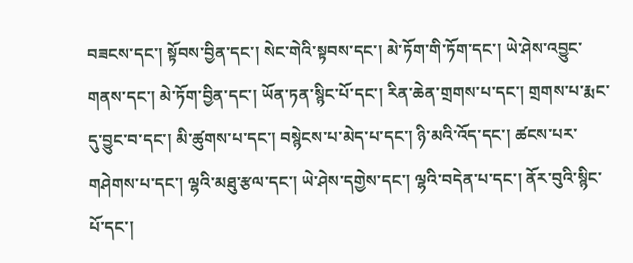བཟངས་དང་། སྟོབས་བྱིན་དང་། སེང་གེའི་སྟབས་དང་། མེ་ཏོག་གི་ཏོག་དང་། ཡེ་ཤེས་འབྱུང་གནས་དང་། མེ་ཏོག་བྱིན་དང་། ཡོན་ཏན་སྙིང་པོ་དང་། རིན་ཆེན་གྲགས་པ་དང་། གྲགས་པ་རྨང་དུ་བྱུང་བ་དང་། མི་ཚུགས་པ་དང་། བསྙེངས་པ་མེད་པ་དང་། ཉི་མའི་འོད་དང་། ཚངས་པར་གཤེགས་པ་དང་། ལྷའི་མཐུ་རྩལ་དང་། ཡེ་ཤེས་དགྱེས་དང་། ལྷའི་བདེན་པ་དང་། ནོར་བུའི་སྙིང་པོ་དང་།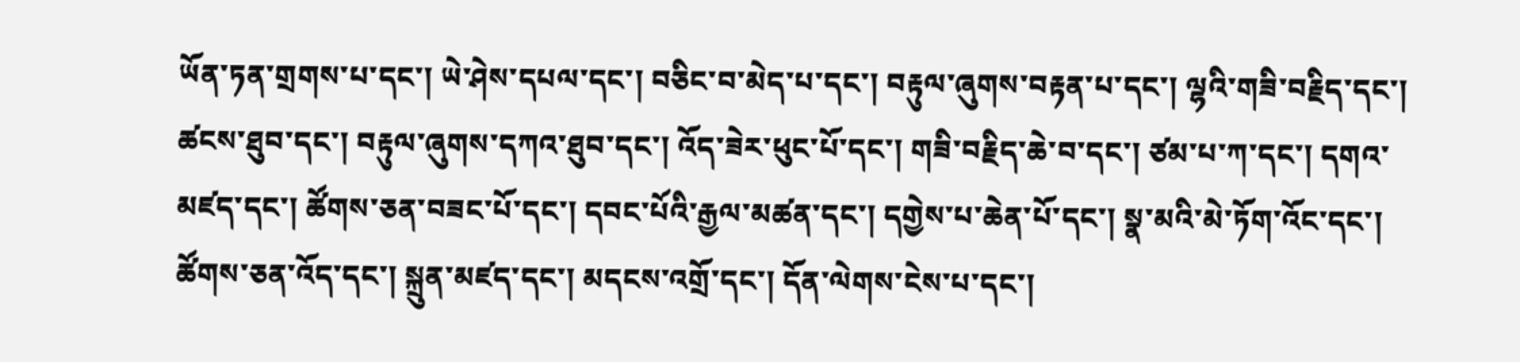ཡོན་ཏན་གྲགས་པ་དང་། ཡེ་ཤེས་དཔལ་དང་། བཅིང་བ་མེད་པ་དང་། བརྟུལ་ཞུགས་བརྟན་པ་དང་། ལྷའི་གཟི་བརྗིད་དང་། ཚངས་ཐུབ་དང་། བརྟུལ་ཞུགས་དཀའ་ཐུབ་དང་། འོད་ཟེར་ཕུང་པོ་དང་། གཟི་བརྗིད་ཆེ་བ་དང་། ཙམ་པ་ཀ་དང་། དགའ་མཛད་དང་། ཚོགས་ཅན་བཟང་པོ་དང་། དབང་པོའི་རྒྱལ་མཚན་དང་། དགྱེས་པ་ཆེན་པོ་དང་། སྣ་མའི་མེ་ཏོག་འོང་དང་། ཚོགས་ཅན་འོད་དང་། སྐྲུན་མཛད་དང་། མདངས་འགྲོ་དང་། དོན་ལེགས་ངེས་པ་དང་།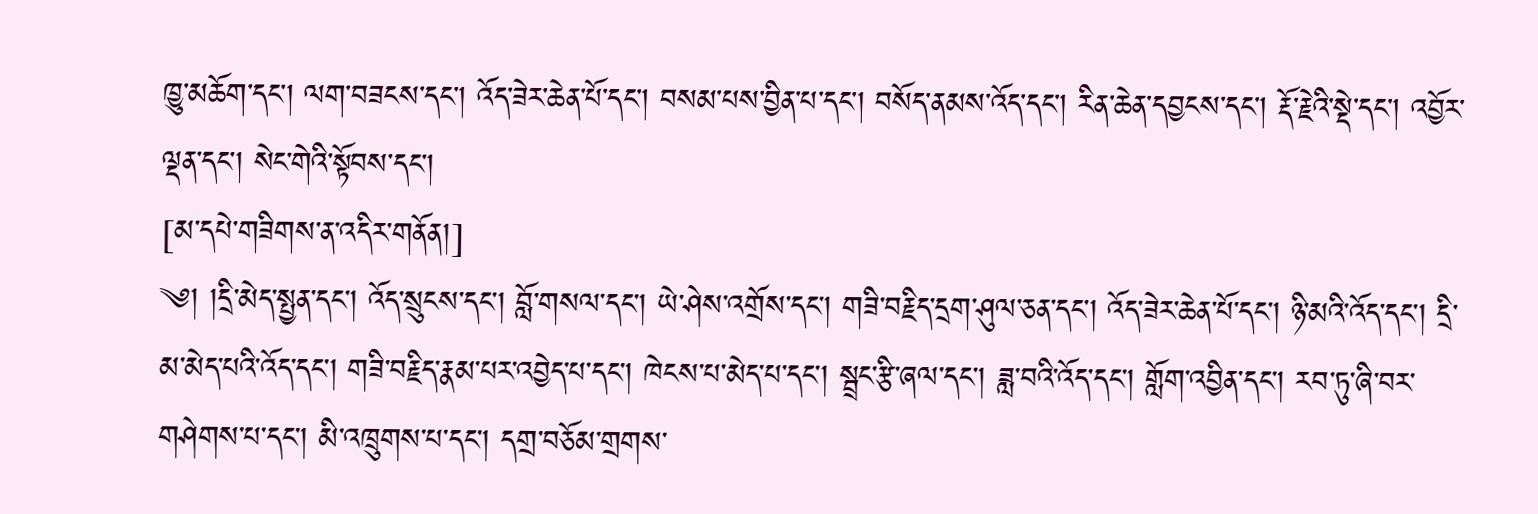ཁྱུ་མཆོག་དང་། ལག་བཟངས་དང་། འོད་ཟེར་ཆེན་པོ་དང་། བསམ་པས་བྱིན་པ་དང་། བསོད་ནམས་འོད་དང་། རིན་ཆེན་དབྱངས་དང་། རྡོ་རྗེའི་སྡེ་དང་། འབྱོར་ལྡན་དང་། སེང་གེའི་སྟོབས་དང་།
[མ་དཔེ་གཟིགས་ན་འདིར་གནོན།]
༄། །དྲི་མེད་སྤྱན་དང་། འོད་སྲུངས་དང་། བློ་གསལ་དང་། ཡེ་ཤེས་འགྲོས་དང་། གཟི་བརྗིད་དྲག་ཤུལ་ཅན་དང་། འོད་ཟེར་ཆེན་པོ་དང་། ཉི་མའི་འོད་དང་། དྲི་མ་མེད་པའི་འོད་དང་། གཟི་བརྗིད་རྣམ་པར་འབྱེད་པ་དང་། ཁེངས་པ་མེད་པ་དང་། སྦྲང་རྩི་ཞལ་དང་། ཟླ་བའི་འོད་དང་། གློག་འབྱིན་དང་། རབ་ཏུ་ཞི་བར་གཤེགས་པ་དང་། མི་འཁྲུགས་པ་དང་། དགྲ་བཅོམ་གྲགས་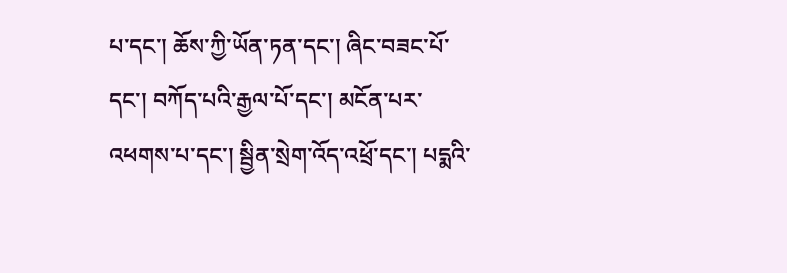པ་དང་། ཆོས་ཀྱི་ཡོན་ཏན་དང་། ཞིང་བཟང་པོ་དང་། བཀོད་པའི་རྒྱལ་པོ་དང་། མངོན་པར་འཕགས་པ་དང་། སྦྱིན་སྲེག་འོད་འཕྲོ་དང་། པདྨའི་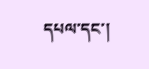དཔལ་དང་།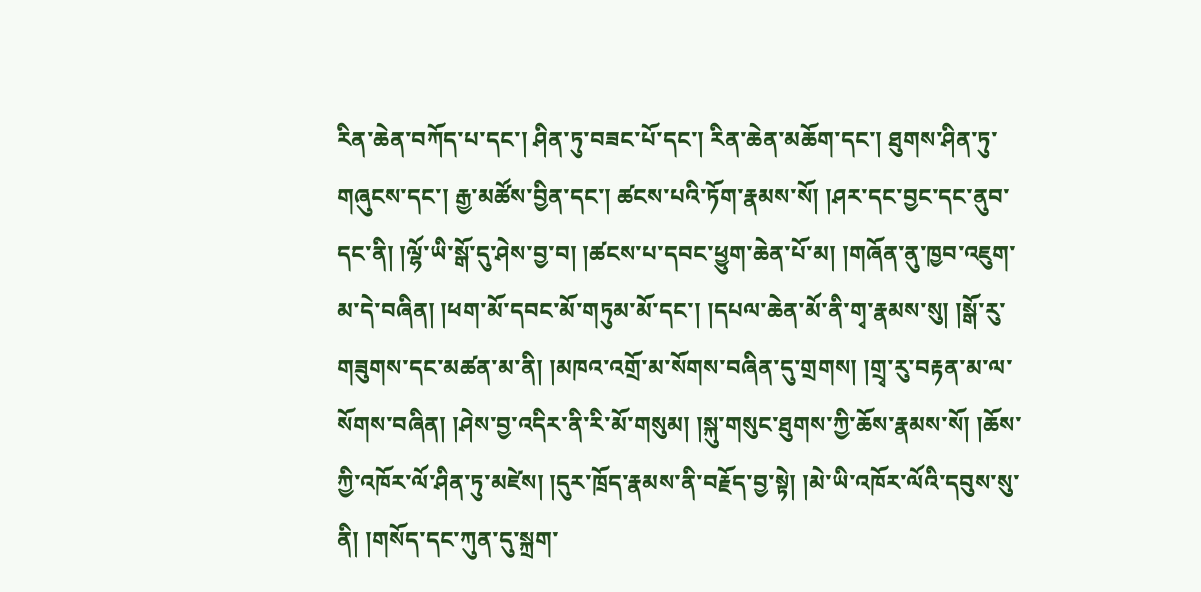རིན་ཆེན་བཀོད་པ་དང་། ཤིན་ཏུ་བཟང་པོ་དང་། རིན་ཆེན་མཆོག་དང་། ཐུགས་ཤིན་ཏུ་གཞུངས་དང་། རྒྱ་མཚོས་བྱིན་དང་། ཚངས་པའི་ཏོག་རྣམས་སོ། །ཤར་དང་བྱང་དང་ནུབ་དང་ནི། །ལྷོ་ཡི་སྒོ་དུ་ཤེས་བྱ་བ། །ཚངས་པ་དབང་ཕྱུག་ཆེན་པོ་མ། །གཞོན་ནུ་ཁྱབ་འཇུག་མ་དེ་བཞིན། །ཕག་མོ་དབང་མོ་གཏུམ་མོ་དང་། །དཔལ་ཆེན་མོ་ནི་གྭ་རྣམས་སུ། །སྒོ་རུ་གཟུགས་དང་མཚན་མ་ནི། །མཁའ་འགྲོ་མ་སོགས་བཞིན་དུ་གྲགས། །གྲྭ་རུ་བརྟན་མ་ལ་སོགས་བཞིན། །ཤེས་བྱ་འདིར་ནི་རི་མོ་གསུམ། །སྐུ་གསུང་ཐུགས་ཀྱི་ཆོས་རྣམས་སོ། །ཆོས་ཀྱི་འཁོར་ལོ་ཤིན་ཏུ་མཛེས། །དུར་ཁྲོད་རྣམས་ནི་བརྗོད་བྱ་སྟེ། །མེ་ཡི་འཁོར་ལོའི་དབུས་སུ་ནི། །གསོད་དང་ཀུན་དུ་སྐྲག་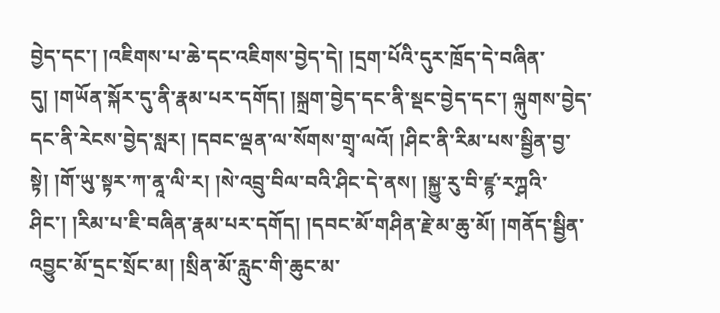བྱེད་དང་། །འཇིགས་པ་ཆེ་དང་འཇིགས་བྱེད་དེ། །དྲག་པོའི་དུར་ཁྲོད་དེ་བཞིན་དུ། །གཡོན་སྐོར་དུ་ནི་རྣམ་པར་དགོད། །སྐྲག་བྱེད་དང་ནི་སྡང་བྱེད་དང་། ལྐུགས་བྱེད་དང་ནི་རེངས་བྱེད་སླར། །དབང་ལྡན་ལ་སོགས་གྲྭ་ལའོ། །ཤིང་ནི་རིམ་པས་སྦྱིན་བྱ་སྟེ། །གོ་ཡུ་སྟར་ཀ་ནཱ་ལི་ར། །སེ་འབྲུ་བིལ་བའི་ཤིང་དེ་ནས། །སྐྱུ་རུ་བི་ཛྙ་རཀྴའི་ཤིང་། །རིམ་པ་ཇི་བཞིན་རྣམ་པར་དགོད། །དབང་མོ་གཤིན་རྗེ་མ་ཆུ་མོ། །གནོད་སྦྱིན་འབྱུང་མོ་དྲང་སྲོང་མ། །སྲིན་མོ་རླུང་གི་ཆུང་མ་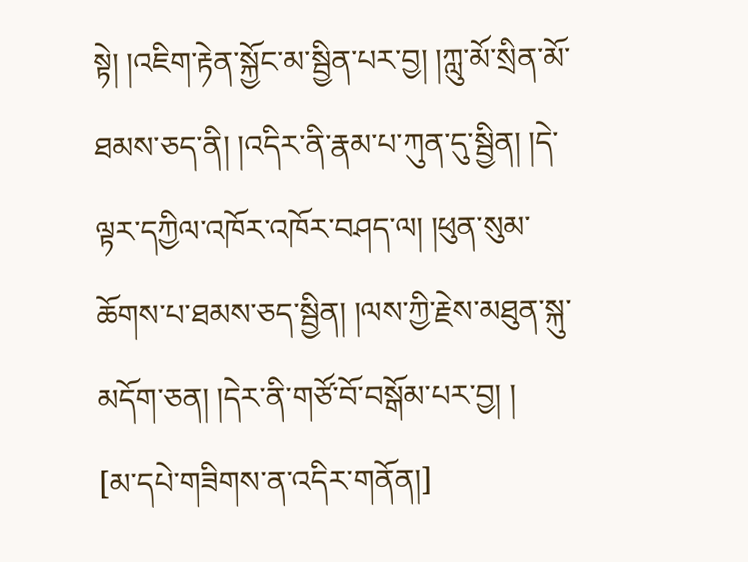སྟེ། །འཇིག་རྟེན་སྐྱོང་མ་སྦྱིན་པར་བྱ། །ཀླུ་མོ་སྲིན་མོ་ཐམས་ཅད་ནི། །འདིར་ནི་རྣམ་པ་ཀུན་དུ་སྦྱིན། །དེ་ལྟར་དཀྱིལ་འཁོར་འཁོར་བཤད་ལ། །ཕུན་སུམ་ཆོགས་པ་ཐམས་ཅད་སྦྱིན། །ལས་ཀྱི་རྗེས་མཐུན་སྐུ་མདོག་ཅན། །དེར་ནི་གཙོ་བོ་བསྒོམ་པར་བྱ། །
[མ་དཔེ་གཟིགས་ན་འདིར་གནོན།]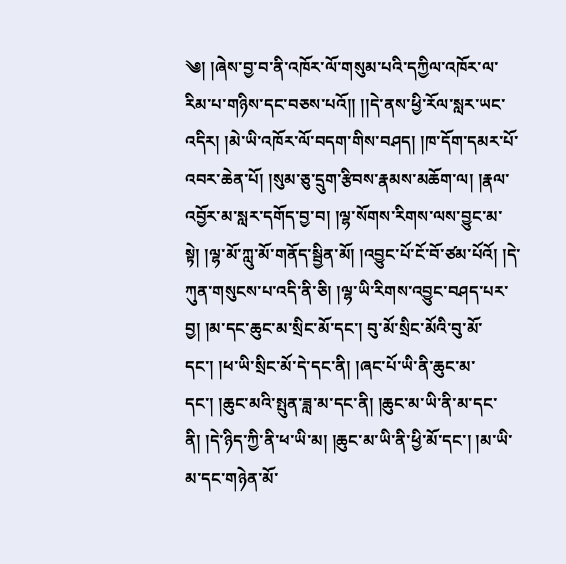༄། །ཞེས་བྱ་བ་ནི་འཁོར་ལོ་གསུམ་པའི་དཀྱིལ་འཁོར་ལ་རིམ་པ་གཉིས་དང་བཅས་པའོ།། །།དེ་ནས་ཕྱི་རོལ་སླར་ཡང་འདིར། །མེ་ཡི་འཁོར་ལོ་བདག་གིས་བཤད། །ཁ་དོག་དམར་པོ་འབར་ཆེན་པོ། །སུམ་ཅུ་དྲུག་རྩིབས་རྣམས་མཆོག་ལ། །རྣལ་འབྱོར་མ་སླར་དགོད་བྱ་བ། །ལྷ་སོགས་རིགས་ལས་བྱུང་མ་སྟེ། །ལྷ་མོ་ཀླུ་མོ་གནོད་སྦྱིན་མོ། །འབྱུང་པོ་ངོ་བོ་ཙམ་པོའོ། །དེ་ཀུན་གསུངས་པ་འདི་ནི་ཅི། །ལྷ་ཡི་རིགས་འབྱུང་བཤད་པར་བྱ། །མ་དང་ཆུང་མ་སྲིང་མོ་དང་། བུ་མོ་སྲིང་མོའི་བུ་མོ་དང་། །ཕ་ཡི་སྲིང་མོ་དེ་དང་ནི། །ཞང་པོ་ཡི་ནི་ཆུང་མ་དང་། །ཆུང་མའི་སྤུན་ཟླ་མ་དང་ནི། །ཆུང་མ་ཡི་ནི་མ་དང་ནི། །དེ་ཉིད་ཀྱི་ནི་ཕ་ཡི་མ། །ཆུང་མ་ཡི་ནི་ཕྱི་མོ་དང་། །མ་ཡི་མ་དང་གཉེན་མོ་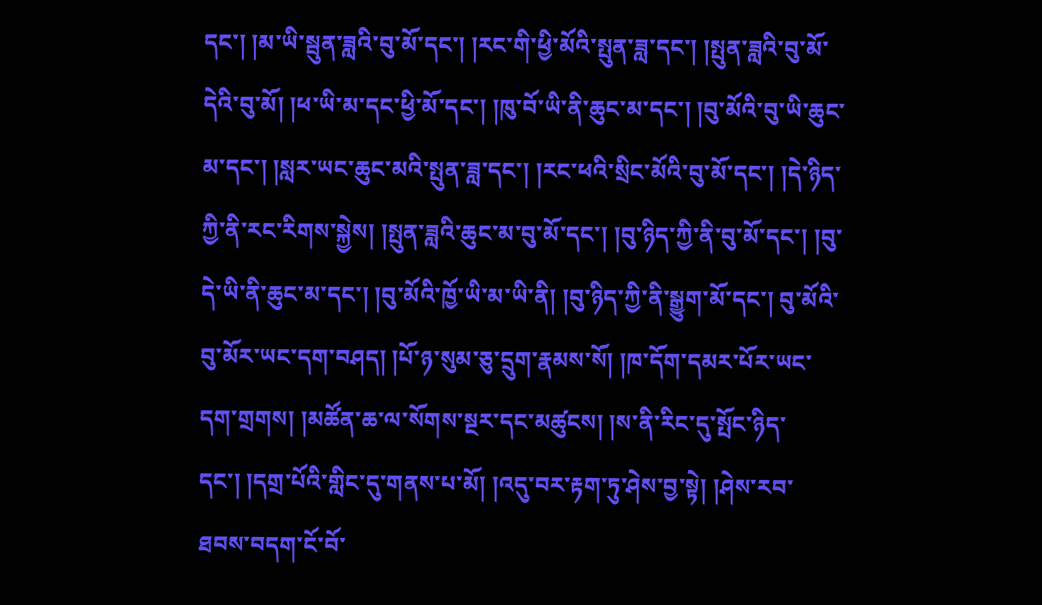དང་། །མ་ཡི་སྦུན་ཟླའི་བུ་མོ་དང་། །རང་གི་ཕྱི་མོའི་སྤུན་ཟླ་དང་། །སྤུན་ཟླའི་བུ་མོ་དེའི་བུ་མོ། །ཕ་ཡི་མ་དང་ཕྱི་མོ་དང་། །ཁུ་བོ་ཡི་ནི་ཆུང་མ་དང་། །བུ་མོའི་བུ་ཡི་ཆུང་མ་དང་། །སླར་ཡང་ཆུང་མའི་སྤུན་ཟླ་དང་། །རང་ཕའི་སྲིང་མོའི་བུ་མོ་དང་། །དེ་ཉིད་ཀྱི་ནི་རང་རིགས་སྐྱེས། །སྤུན་ཟླའི་ཆུང་མ་བུ་མོ་དང་། །བུ་ཉིད་ཀྱི་ནི་བུ་མོ་དང་། །བུ་དེ་ཡི་ནི་ཆུང་མ་དང་། །བུ་མོའི་ཁྱོ་ཡི་མ་ཡི་ནི། །བུ་ཉིད་ཀྱི་ནི་སྒྱུག་མོ་དང་། བུ་མོའི་བུ་མོར་ཡང་དག་བཤད། །པོ་ཉ་སུམ་ཅུ་དྲུག་རྣམས་སོ། །ཁ་དོག་དམར་པོར་ཡང་དག་གྲགས། །མཚོན་ཆ་ལ་སོགས་སྔར་དང་མཚུངས། །ས་ནི་རིང་དུ་སྤོང་ཉིད་དང་། །དགྲ་པོའི་གླིང་དུ་གནས་པ་མོ། །འདུ་བར་རྟག་ཏུ་ཤེས་བྱ་སྟེ། །ཤེས་རབ་ཐབས་བདག་ངོ་བོ་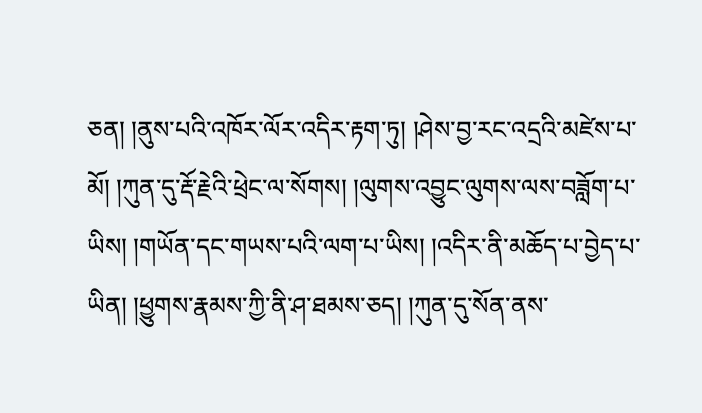ཅན། །ནུས་པའི་འཁོར་ལོར་འདིར་རྟག་ཏུ། །ཤེས་བྱ་རང་འདྲའི་མཛེས་པ་མོ། །ཀུན་དུ་རྡོ་རྗེའི་ཕྲེང་ལ་སོགས། །ལུགས་འབྱུང་ལུགས་ལས་བཟློག་པ་ཡིས། །གཡོན་དང་གཡས་པའི་ལག་པ་ཡིས། །འདིར་ནི་མཆོད་པ་བྱེད་པ་ཡིན། །ཕྱུགས་རྣམས་ཀྱི་ནི་ཤ་ཐམས་ཅད། །ཀུན་དུ་སོན་ནས་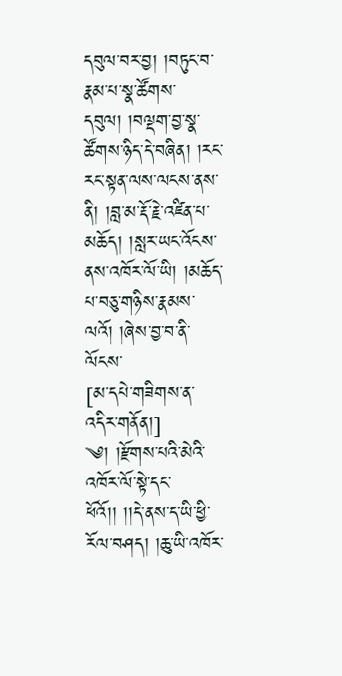དབུལ་བར་བྱ། །བཏུང་བ་རྣམ་པ་སྣ་ཚོགས་དབུལ། །བལྡག་བྱ་སྣ་ཚོགས་ཉིད་དེ་བཞིན། །རང་རང་སྟན་ལས་ལངས་ནས་ནི། །བླ་མ་རྡོ་རྗེ་འཛིན་པ་མཆོད། །སླར་ཡང་འོངས་ནས་འཁོར་ལོ་ཡི། །མཆོད་པ་བཅུ་གཉིས་རྣམས་ལའོ། །ཞེས་བྱ་བ་ནི་ལོངས་
[མ་དཔེ་གཟིགས་ན་འདིར་གནོན།]
༄། །རྫོགས་པའི་མེའི་འཁོར་ལོ་སྟེ་དང་ཕོའོ།། །།དེ་ནས་ད་ཡི་ཕྱི་རོལ་བཤད། །ཆུ་ཡི་འཁོར་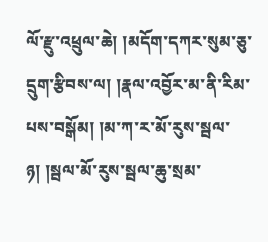ལོ་རྫུ་འཕྲུལ་ཆེ། །མདོག་དཀར་སུམ་ཅུ་དྲུག་རྩིབས་ལ། །རྣལ་འབྱོར་མ་ནི་རིམ་པས་བསྒོམ། །མ་ཀ་ར་མོ་རུས་སྦལ་ཉ། །སྦལ་མོ་རུས་སྦལ་ཆུ་སྲམ་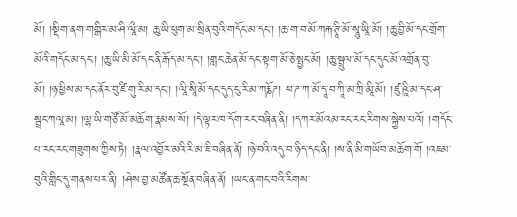མོ། །སྡིག་ནག་གགྒིར་མ་ཤི་ལཱྀ་མ། ཆུ་ཡི་ཕུག་མ་སྲིན་བུའི་གདོང་མ་དང་། །ཆ་ག་བ་མོ་ཀརྐ་ཊཱི་མོ་སཱུ་ཡཱི་མོ། །ཆུ་བྱི་མོ་དང་གྲོག་མོའི་གདོང་མ་དང་། །ཆུ་ཡི་མི་མོ་དང་ནི་རྒོད་མ་དང་། །གླང་ཆེན་མོ་དང་སྟག་མོ་ཅེ་སྤྱང་མོ། །ཆུ་སྦྲུལ་མོ་དང་དུང་མོ་འགྲོན་བུ་མོ། །ཉ་ཕྱིས་མ་དང་ནོར་བུ་ཛི་གུ་རི་མ་དང་། །ལཱི་སཱི་མོ་དང་དུད་ངུ་རི་མ་ཀརྞོཌ། ཕ་ཌ་ཀ་མོ་དཱ་བ་ཀཱི་མ་ཀྲི་མཱི་མོ། །ཛུ་ཥཱི་མ་དང་ཤ་སྦྲང་ཀལཱ་མ། །ལྷ་ཡི་གཙོ་མོ་མཆོག་རྣམས་སོ། །དེ་ལྟར་ཁ་དོག་རང་བཞིན་ནི། །དཀར་མོའམ་རང་རང་རིགས་སྐྱེས་པའོ། །གདོང་པ་རང་རང་གཟུགས་ཀྱིས་ཏེ། །རྣལ་འབྱོར་མའི་རི་མ་ཇི་བཞིན་ནོ། །ཉེ་བའི་འདུ་བ་ཉིད་དང་ནི། །ས་ནི་མི་གཡོབ་མཆོག་གོ །འཇམ་བུའི་གླིང་དུ་གནས་པར་ནི། །ཤེས་བྱ་མཚོན་ཆ་སྔོན་བཞིན་ནོ། །ཡང་ན་གང་བའི་རིགས་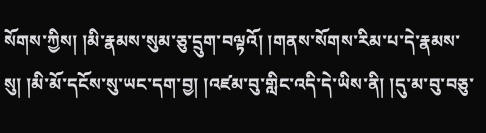སོགས་ཀྱིས། །མི་རྣམས་སུམ་ཅུ་དྲུག་བལྟའོ། །གནས་སོགས་རིམ་པ་དེ་རྣམས་སུ། །མི་མོ་དངོས་སུ་ཡང་དག་བྱ། །འཛམ་བུ་གླིང་འདི་དེ་ཡིས་ནི། །དུ་མ་བུ་བཅུ་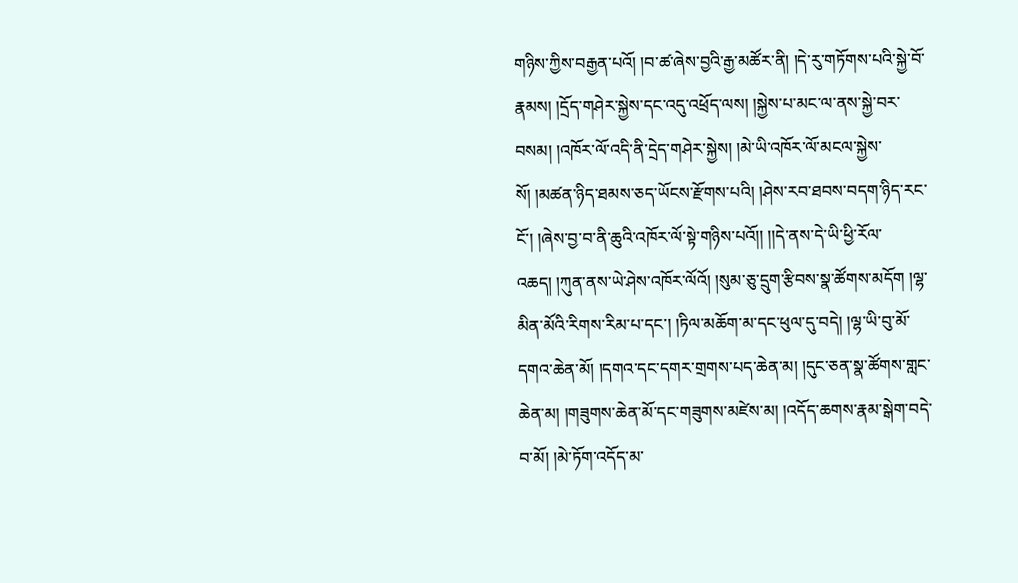གཉིས་ཀྱིས་བརྒྱན་པའོ། །བ་ཚ་ཞེས་བྱའི་རྒྱ་མཚོར་ནི། །དེ་རུ་གཏོགས་པའི་སྐྱེ་བོ་རྣམས། །དྲོད་གཤེར་སྐྱེས་དང་འདུ་འཕྲོད་ལས། །སྐྱེས་པ་མང་ལ་ནས་སྐྱེ་བར་བསམ། །འཁོར་ལོ་འདི་ནི་དྲེད་གཤེར་སྐྱེས། །མེ་ཡི་འཁོར་ལོ་མངལ་སྐྱེས་སོ། །མཚན་ཉིད་ཐམས་ཅད་ཡོངས་རྫོགས་པའི། །ཤེས་རབ་ཐབས་བདག་ཉིད་རང་ངོ་། །ཞེས་བྱ་བ་ནི་ཆུའི་འཁོར་ལོ་སྟེ་གཉིས་པའོ།། །།དེ་ནས་དེ་ཡི་ཕྱི་རོལ་འཆད། །ཀུན་ནས་ཡེ་ཤེས་འཁོར་ལོའོ། །སུམ་ཅུ་དྲུག་རྩིབས་སྣ་ཚོགས་མདོག །ལྷ་མིན་མོའི་རིགས་རིམ་པ་དང་། །ཏིལ་མཆོག་མ་དང་ཕུལ་དུ་བདེ། །ལྷ་ཡི་བུ་མོ་དགའ་ཆེན་མོ། །དགའ་དང་དགར་གྲགས་པད་ཆེན་མ། །དུང་ཅན་སྣ་ཚོགས་གླང་ཆེན་མ། །གཟུགས་ཆེན་མོ་དང་གཟུགས་མཛེས་མ། །འདོད་ཆགས་རྣམ་སྒེག་བདེ་བ་མོ། །མེ་ཏོག་འདོད་མ་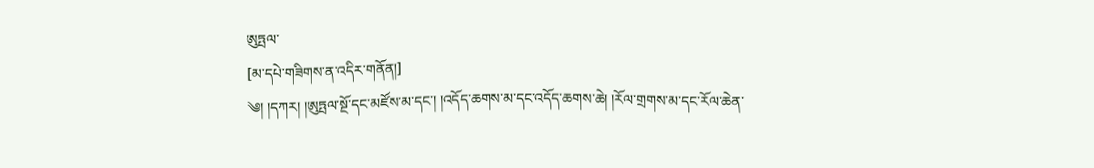ཨུཏྤལ་
[མ་དཔེ་གཟིགས་ན་འདིར་གནོན།]
༄། །དཀར། །ཨུཏྤལ་སྔོ་དང་མཛོས་མ་དང་། །འདོད་ཆགས་མ་དང་འདོད་ཆགས་ཆེ། །རོལ་གྲགས་མ་དང་རོལ་ཆེན་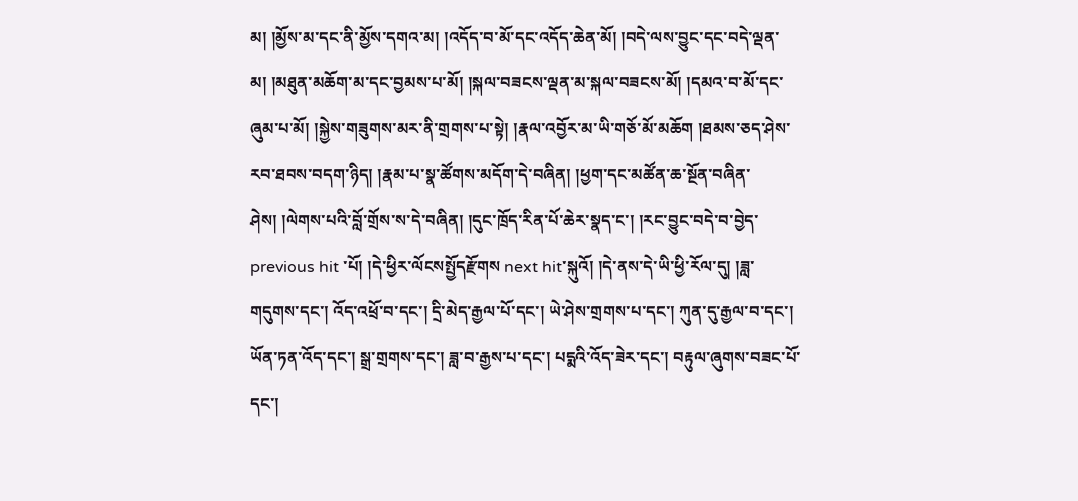མ། །མྱོས་མ་དང་ནི་མྱོས་དགའ་མ། །འདོད་བ་མོ་དང་འདོད་ཆེན་མོ། །བདེ་ལས་བྱུང་དང་བདེ་ལྡན་མ། །མཐུན་མཆོག་མ་དང་བྱམས་པ་མོ། །སྐལ་བཟངས་ལྡན་མ་སྐལ་བཟངས་མོ། །དམའ་བ་མོ་དང་ཞུམ་པ་མོ། །སྐྱེས་གཟུགས་མར་ནི་གྲགས་པ་སྟེ། །རྣལ་འབྱོར་མ་ཡི་གཅོ་མོ་མཆོག །ཐམས་ཅད་ཤེས་རབ་ཐབས་བདག་ཉིད། །རྣམ་པ་སྣ་ཚོགས་མདོག་དེ་བཞིན། །ཕྱག་དང་མཚོན་ཆ་སྔོན་བཞིན་ཤེས། །ལེགས་པའི་བློ་གྲོས་ས་དེ་བཞིན། །དུང་ཁྲོད་རིན་པོ་ཆེར་སྣད་ང་། །རང་བྱུང་བདེ་བ་བྱེད་previous hit ་པོ། །དེ་ཕྱིར་ལོངསསྤྱོདརྫོགས next hit་སྐུའོ། །དེ་ནས་དེ་ཡི་ཕྱི་རོལ་དུ། །ཟླ་གདུགས་དང་། འོད་འཕྲོ་བ་དང་། དྲི་མེད་རྒྱལ་པོ་དང་། ཡེ་ཤེས་གྲགས་པ་དང་། ཀུན་དུ་རྒྱལ་བ་དང་། ཡོན་ཏན་འོད་དང་། སྒྲ་གྲགས་དང་། ཟླ་བ་རྒྱས་པ་དང་། པདྨའི་འོད་ཟེར་དང་། བརྟུལ་ཞུགས་བཟང་པོ་དང་།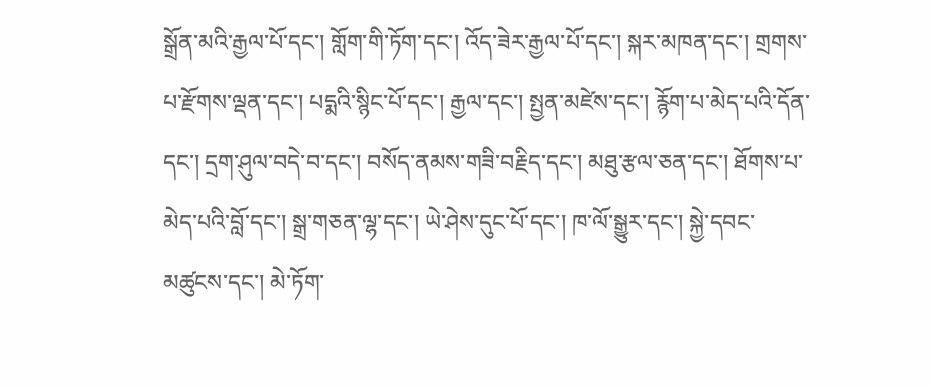སྒྲོན་མའི་རྒྱལ་པོ་དང་། གློག་གི་ཏོག་དང་། འོད་ཟེར་རྒྱལ་པོ་དང་། སྐར་མཁན་དང་། གྲགས་པ་རྫོགས་ལྡན་དང་། པདྨའི་སྙིང་པོ་དང་། རྒྱལ་དང་། སྤྱན་མཛེས་དང་། རྙོག་པ་མེད་པའི་དོན་དང་། དྲག་ཤུལ་བདེ་བ་དང་། བསོད་ནམས་གཟི་བརྗིད་དང་། མཐུ་རྩལ་ཅན་དང་། ཐོགས་པ་མེད་པའི་བློ་དང་། སྒྲ་གཅན་ལྷ་དང་། ཡེ་ཤེས་དུང་པོ་དང་། ཁ་ལོ་སྒྱུར་དང་། སྐྱེ་དབང་མཚུངས་དང་། མེ་ཏོག་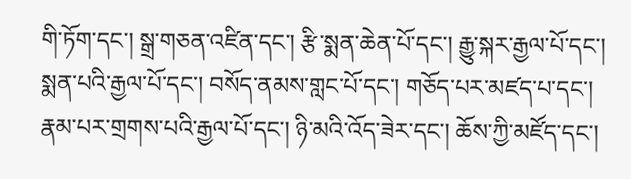གི་ཏོག་དང་། སྒྲ་གཅན་འཛིན་དང་། རྩི་སྨན་ཆེན་པོ་དང་། རྒྱུ་སྐར་རྒྱལ་པོ་དང་། སྨན་པའི་རྒྱལ་པོ་དང་། བསོད་ནམས་གླང་པོ་དང་། གཅོད་པར་མཛད་པ་དང་། རྣམ་པར་གྲགས་པའི་རྒྱལ་པོ་དང་། ཉི་མའི་འོད་ཟེར་དང་། ཆོས་ཀྱི་མཛོད་དང་།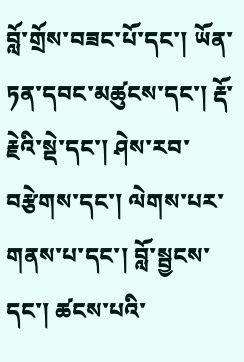བློ་གྲོས་བཟང་པོ་དང་། ཡོན་ཏན་དབང་མཚུངས་དང་། རྡོ་རྗེའི་སྡེ་དང་། ཤེས་རབ་བརྩེགས་དང་། ལེགས་པར་གནས་པ་དང་། བློ་སྦྱངས་དང་། ཚངས་པའི་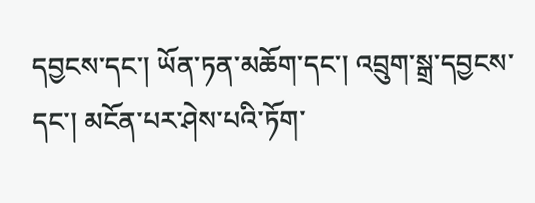དབྱངས་དང་། ཡོན་ཏན་མཆོག་དང་། འབྲུག་སྒྲ་དབྱངས་དང་། མངོན་པར་ཤེས་པའི་ཏོག་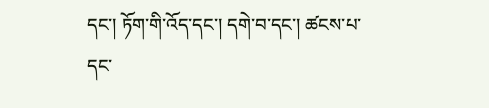དང་། ཏོག་གི་འོད་དང་། དགེ་བ་དང་། ཚངས་པ་དང་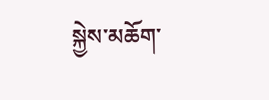སྐྱེས་མཆོག་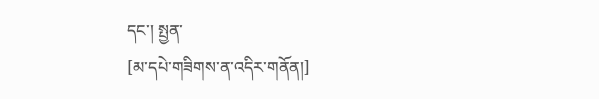དང་། སྤྱན་
[མ་དཔེ་གཟིགས་ན་འདིར་གནོན།]